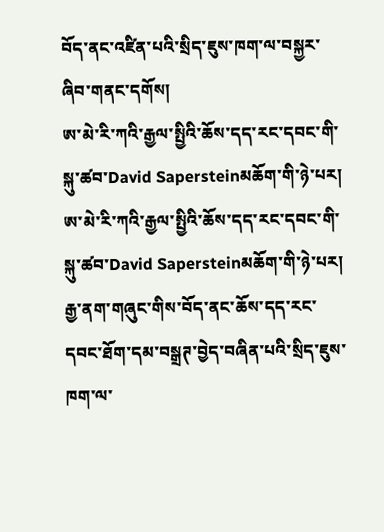བོད་ནང་འཛིན་པའི་སྲིད་ཇུས་ཁག་ལ་བསྐྱར་ཞིབ་གནང་དགོས།
ཨ་མེ་རི་ཀའི་རྒྱལ་སྤྱིའི་ཆོས་དད་རང་དབང་གི་སྐུ་ཚབ་David Sapersteinམཆོག་གི་ཉེ་པར། ཨ་མེ་རི་ཀའི་རྒྱལ་སྤྱིའི་ཆོས་དད་རང་དབང་གི་སྐུ་ཚབ་David Sapersteinམཆོག་གི་ཉེ་པར།
རྒྱ་ནག་གཞུང་གིས་བོད་ནང་ཆོས་དད་རང་དབང་ཐོག་དམ་བསྒྲཊ་བྱེད་བཞིན་པའི་སྲིད་ཇུས་ཁག་ལ་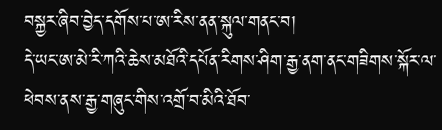བསྐྱར་ཞིབ་བྱེད་དགོས་པ་ཨ་རིས་ནན་སྐུལ་གནང་བ།
དེ་ཡང་ཨ་མེ་རི་ཀའི་ཆེས་མཐོའི་དཔོན་རིགས་ཤིག་རྒྱ་ནག་ནང་གཟིགས་སྐོར་ལ་ཕེབས་ནས་རྒྱ་གཞུང་གིས་འགྲོ་བ་མིའི་ཐོབ་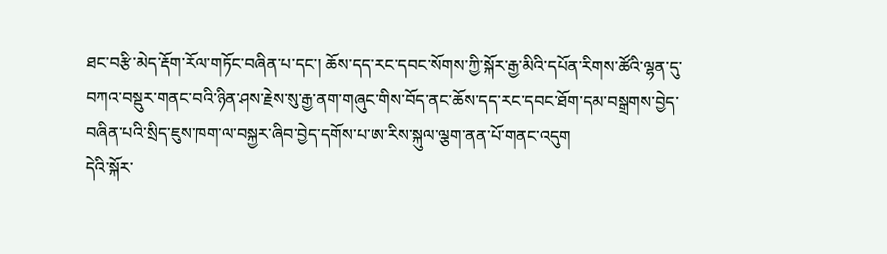ཐང་བརྩི་མེད་རྡོག་རོལ་གཏོང་བཞིན་པ་དང་། ཆོས་དད་རང་དབང་སོགས་ཀྱི་སྐོར་རྒྱ་མིའི་དཔོན་རིགས་ཚོའི་ལྷན་དུ་བཀའ་བསྡུར་གནང་བའི་ཉིན་ཤས་རྗེས་སུ་རྒྱ་ནག་གཞུང་གིས་བོད་ནང་ཆོས་དད་རང་དབང་ཐོག་དམ་བསྒྲགས་བྱེད་བཞིན་པའི་སྲིད་ཇུས་ཁག་ལ་བསྐྱར་ཞིབ་བྱེད་དགོས་པ་ཨ་རིས་སྐུལ་ལྕག་ནན་པོ་གནང་འདུག
དེའི་སྐོར་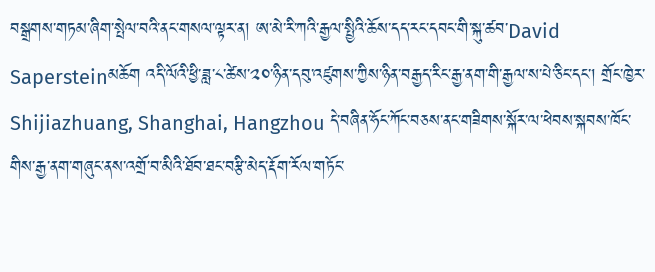བསྒྲགས་གཏམ་ཞིག་སྤེལ་བའི་ནང་གསལ་ལྟར་ན། ཨ་མེ་རི་ཀའི་རྒྱལ་སྤྱིའི་ཆོས་དད་རང་དབང་གི་སྐུ་ཚབ་David Sapersteinམཆོག འདི་ལོའི་ཕྱི་ཟླ་༨་ཚེས་༢༠་ཉིན་དབུ་འཛུགས་ཀྱིས་ཉིན་བརྒྱད་རིང་རྒྱ་ནག་གི་རྒྱལ་ས་པེ་ཅིང་དང་། གྲོང་ཁྱེར་Shijiazhuang, Shanghai, Hangzhou དེ་བཞིན་ཧོང་ཀོང་བཅས་ནང་གཟིགས་སྐོར་ལ་ཕེབས་སྐབས་ཁོང་གིས་རྒྱ་ནག་གཞུང་ནས་འགྲོ་བ་མིའི་ཐོབ་ཐང་བརྩི་མེད་རྡོག་རོལ་གཏོང་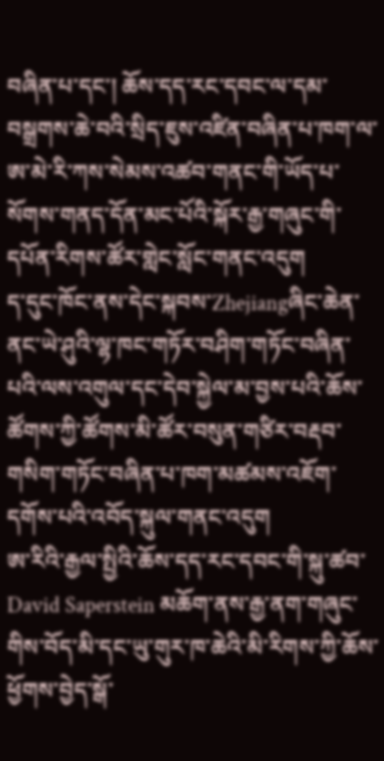བཞིན་པ་དང་། ཆོས་དད་རང་དབང་ལ་དམ་བསྒྲགས་ཆེ་བའི་སྲིད་ཇུས་འཛིན་བཞིན་པ་ཁག་ལ་ཨ་མེ་རི་ཀས་སེམས་འཚབ་གནང་གི་ཡོད་པ་སོགས་གནད་དོན་མང་པོའི་སྐོར་རྒྱ་གཞུང་གི་དཔོན་རིགས་ཚོར་གླེང་སློང་གནང་འདུག
ད་དུང་ཁོང་ནས་དེང་སྐབས་Zhejiangཞིང་ཆེན་ནང་ཡེ་ཤུའི་ལྷ་ཁང་གཏོར་བཤིག་གཏོང་བཞིན་པའི་ལས་འགུལ་དང་དེབ་སྐྱེལ་མ་བྱས་པའི་ཆོས་ཚོགས་ཀྱི་ཚོགས་མི་ཚོར་བསུན་གཙིར་བརྡབ་གསིག་གཏོང་བཞིན་པ་ཁག་མཚམས་འཇོག་དགོས་པའི་འབོད་སྐུལ་གནང་འདུག
ཨ་རིའི་རྒྱལ་སྤྱིའི་ཆོས་དད་རང་དབང་གི་སྐུ་ཚབ་David Saperstein མཆོག་ནས་རྒྱ་ནག་གཞུང་གིས་བོད་མི་དང་ཡུ་གུར་ཁ་ཆེའི་མི་རིགས་ཀྱི་ཆོས་ཕྱོགས་བྱེད་སྒོ་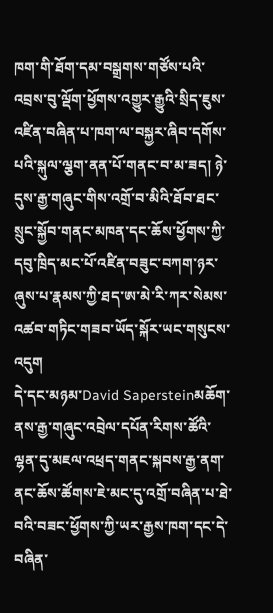ཁག་གི་ཐོག་དམ་བསྒྲགས་གཙོས་པའི་འབྲས་བུ་ལྡོག་ཕྱོགས་འགྱུར་རྒྱུའི་སྲིད་ཇུས་འཛིན་བཞིན་པ་ཁག་ལ་བསྐྱར་ཞིབ་དགོས་པའི་སྐུལ་ལྕག་ནན་པོ་གནང་བ་མ་ཟད། ཉེ་དུས་རྒྱ་གཞུང་གིས་འགྲོ་བ་མིའི་ཐོབ་ཐང་སྲུང་སྐྱོབ་གནང་མཁན་དང་ཆོས་ཕྱོགས་ཀྱི་དབུ་ཁྲིད་མང་པོ་འཛིན་བཟུང་བཀག་ཉར་ཞུས་པ་རྣམས་ཀྱི་ཐད་ཨ་མེ་རི་ཀར་སེམས་འཚབ་གཏིང་གཟབ་ཡོད་སྐོར་ཡང་གསུངས་འདུག
དེ་དང་མཉམ་David Sapersteinམཆོག་ནས་རྒྱ་གཞུང་འབྲེལ་དཔོན་རིགས་ཚོའི་ལྷན་དུ་མཇལ་འཕྲད་གནང་སྐབས་རྒྱ་ནག་ནང་ཆོས་ཚོགས་ཇེ་མང་དུ་འགྲོ་བཞིན་པ་ཐེ་བའི་བཟང་ཕྱོགས་ཀྱི་ཡར་རྒྱས་ཁག་དང་དེ་བཞིན་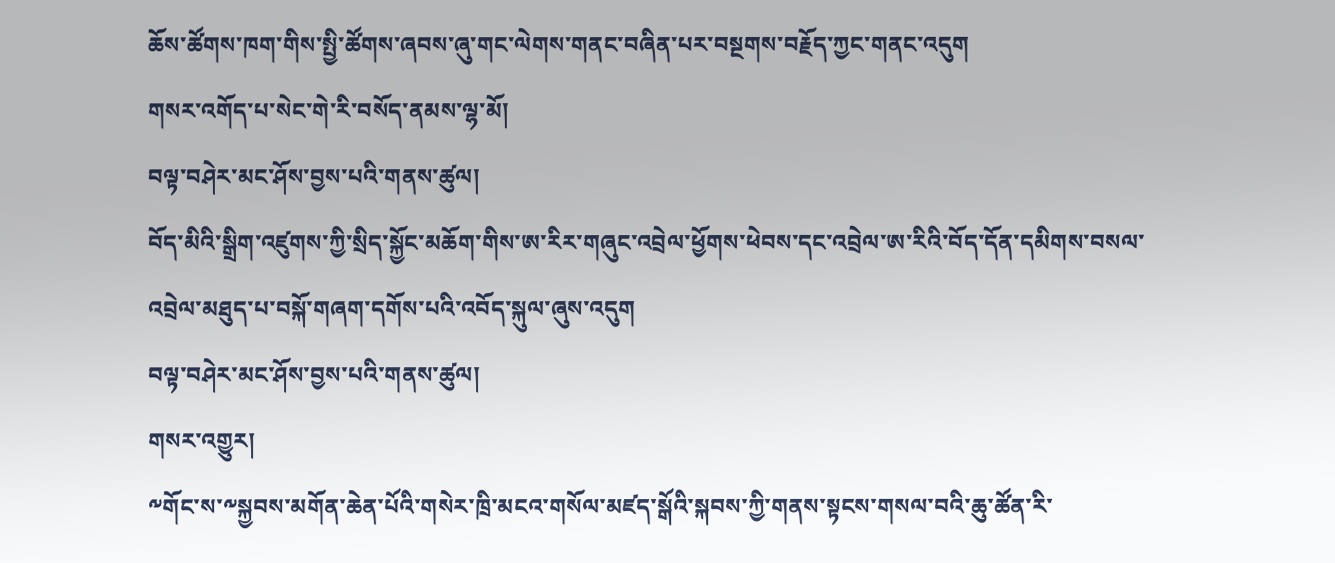ཆོས་ཚོགས་ཁག་གིས་སྤྱི་ཚོགས་ཞབས་ཞུ་གང་ལེགས་གནང་བཞིན་པར་བསྔགས་བརྗོད་ཀྱང་གནང་འདུག
གསར་འགོད་པ་སེང་གེ་རི་བསོད་ནམས་ལྷ་མོ།
བལྟ་བཤེར་མང་ཤོས་བྱས་པའི་གནས་ཚུལ།
བོད་མིའི་སྒྲིག་འཛུགས་ཀྱི་སྲིད་སྐྱོང་མཆོག་གིས་ཨ་རིར་གཞུང་འབྲེལ་ཕྱོགས་ཕེབས་དང་འབྲེལ་ཨ་རིའི་བོད་དོན་དམིགས་བསལ་འབྲེལ་མཐུད་པ་བསྐོ་གཞག་དགོས་པའི་འབོད་སྐུལ་ཞུས་འདུག
བལྟ་བཤེར་མང་ཤོས་བྱས་པའི་གནས་ཚུལ།
གསར་འགྱུར།
༸གོང་ས་༸སྐྱབས་མགོན་ཆེན་པོའི་གསེར་ཁྲི་མངའ་གསོལ་མཛད་སྒོའི་སྐབས་ཀྱི་གནས་སྟངས་གསལ་བའི་ཆུ་ཚོན་རི་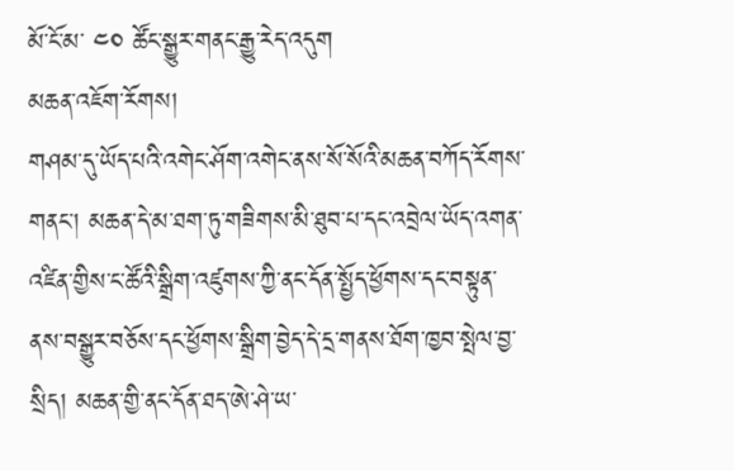མོ་ངོ་མ་ ༤༠ ཚོང་སྒྱུར་གནང་རྒྱུ་རེད་འདུག
མཆན་འཇོག་རོགས།
གཤམ་དུ་ཡོད་པའི་འགེང་ཤོག་འགེང་ནས་སོ་སོའི་མཆན་བཀོད་རོགས་གནང་། མཆན་དེ་མ་ཐག་ཏུ་གཟིགས་མི་ཐུབ་པ་དང་འབྲེལ་ཡོད་འགན་འཛིན་གྱིས་ང་ཚོའི་སྒྲིག་འཛུགས་ཀྱི་ནང་དོན་སྤྱོད་ཕྱོགས་དང་བསྟུན་ནས་བསྒྱུར་བཅོས་དང་ཕྱོགས་སྒྲིག་བྱེད་དེ་དྲ་གནས་ཐོག་ཁྱབ་སྤེལ་བྱ་སྲིད། མཆན་གྱི་ནང་དོན་ཐད་ཨེ་ཤེ་ཡ་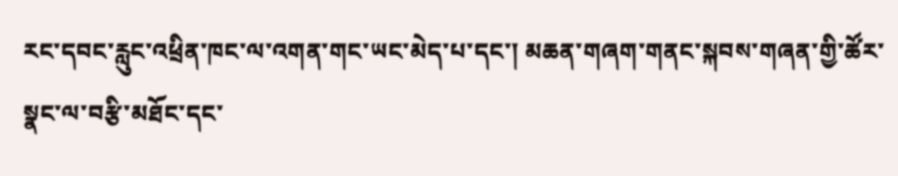རང་དབང་རླུང་འཕྲིན་ཁང་ལ་འགན་གང་ཡང་མེད་པ་དང་། མཆན་གཞག་གནང་སྐབས་གཞན་གྱི་ཚོར་སྣང་ལ་བརྩི་མཐོང་དང་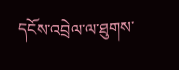དངོས་འབྲེལ་ལ་ཐུགས་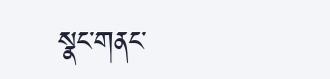སྣང་གནང་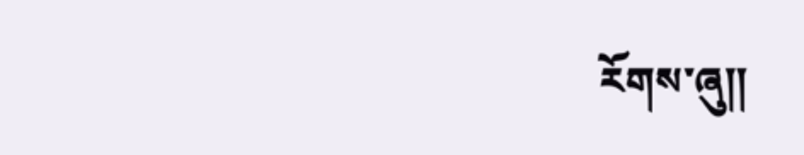རོགས་ཞུ༎